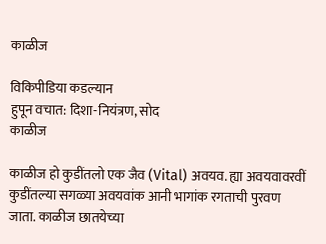काळीज

विकिपीडिया कडल्यान
हुपून वचात: दिशा-नियंत्रण, सोद
काळीज

काळीज हो कुडींतलो एक जैव (Vital) अवयव. ह्या अवयवावरवीं कुडींतल्या सगळ्या अवयवांक आनी भागांक रगताची पुरवण जाता. काळीज छातयेच्या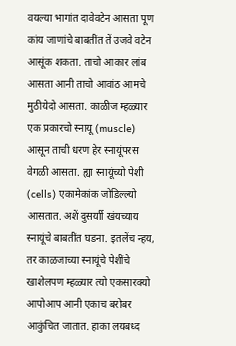वयल्या भागांत दावेवटेन आसता पूण कांय जाणांचे बाबतींत तें उजवे वटेन आसूंक शकता. ताचो आकार लांब आसता आनी ताचो आवांठ आमचे मुठीयेदो आसता. काळीज म्हळ्यार एक प्रकारचो स्नायू (muscle) आसून ताची धरण हेर स्नायूंपरस वेगळी आसता. ह्या स्नायूंच्यो पेशी (cells) एकामेकांक जोडिल्ल्यो आसतात. अशें दुसर्याी खंयच्याय स्नायूंचे बाबतींत घडना. इतलेंच न्हय, तर काळजाच्या स्नायूंचे पेशींचे खाशेलपण म्हळ्यार त्यो एकसारक्यो आपोआप आनी एकाच बरोबर आकुंचित जातात. हाका लयबध्द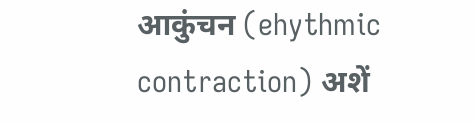आकुंचन (ehythmic contraction) अशें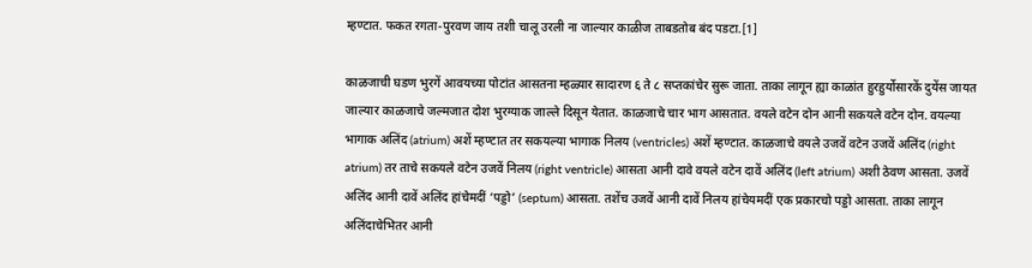म्हण्टात. फकत रगता-पुरवण जाय तशी चालू उरली ना जाल्यार काळीज ताबडतोब बंद पडटा.[1]

काळजाची घडण भुरगें आवयच्या पोटांत आसतना म्हळ्यार सादारण ६ ते ८ सप्तकांचेर सुरू जाता. ताका लागून ह्या काळांत हुरहुर्योसारकें दुयेंस जायत जाल्यार काळजाचे जल्मजात दोश भुरग्याक जाल्ले दिसून येतात. काळजाचे चार भाग आसतात. वयले वटेन दोन आनी सकयले वटेन दोन. वयल्या भागाक अलिंद (atrium) अशें म्हण्टात तर सकयल्या भागाक निलय (ventricles) अशें म्हण्टात. काळजाचे वयले उजवें वटेन उजवें अलिंद (right atrium) तर ताचे सकयले वटेन उजवें निलय (right ventricle) आसता आनी दावे वयले वटेन दावें अलिंद (left atrium) अशी ठेवण आसता. उजवें अलिंद आनी दावें अलिंद हांचेमदीं ‘पड्डो’ (septum) आसता. तशेंच उजवें आनी दावें निलय हांचेयमदीं एक प्रकारचो पड्डो आसता. ताका लागून अलिंदाचेभितर आनी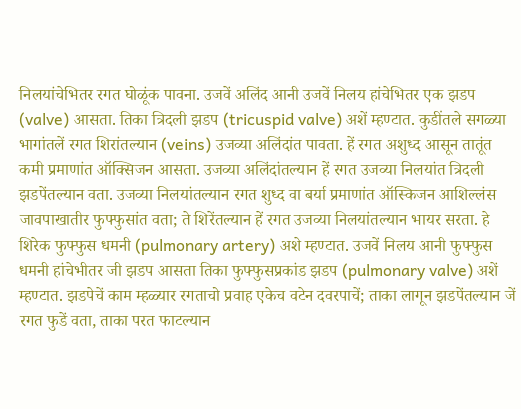निलयांचेभितर रगत घोळूंक पावना. उजवें अलिंद आनी उजवें निलय हांचेभितर एक झडप (valve) आसता. तिका त्रिदली झडप (tricuspid valve) अशें म्हण्टात. कुडींतले सगळ्या भागांतलें रगत शिरांतल्यान (veins) उजव्या अलिंदांत पावता. हें रगत अशुध्द आसून तातूंत कमी प्रमाणांत ऑक्सिजन आसता. उजव्या अलिंदांतल्यान हें रगत उजव्या निलयांत त्रिदली झडपेंतल्यान वता. उजव्या निलयांतल्यान रगत शुध्द वा बर्या प्रमाणांत ऑस्किजन आशिल्लंस जावपाखातीर फुफ्फुसांत वता; ते शिरेंतल्यान हें रगत उजव्या निलयांतल्यान भायर सरता. हे शिरेक फुफ्फुस धमनी (pulmonary artery) अशे म्हण्टात. उजवें निलय आनी फुफ्फुस धमनी हांचेभीतर जी झडप आसता तिका फुफ्फुसप्रकांड झडप (pulmonary valve) अशें म्हण्टात. झडपेचें काम म्हळ्यार रगताचो प्रवाह एकेच वटेन दवरपाचें; ताका लागून झडपेंतल्यान जें रगत फुडें वता, ताका परत फाटल्यान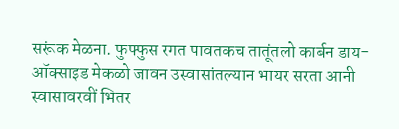सरूंक मेळना. फुफ्फुस रगत पावतकच तातूंतलो कार्बन डाय-ऑक्साइड मेकळो जावन उस्वासांतल्यान भायर सरता आनी स्वासावरवीं भितर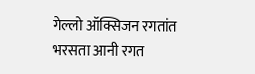गेल्लो ऑक्सिजन रगतांत भरसता आनी रगत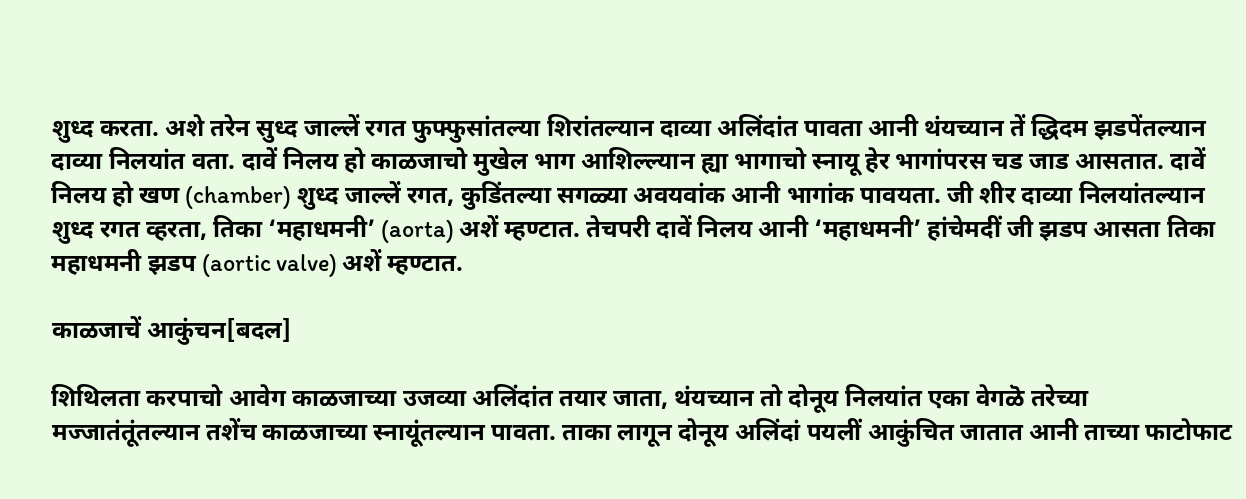शुध्द करता. अशे तरेन सुध्द जाल्लें रगत फुफ्फुसांतल्या शिरांतल्यान दाव्या अलिंदांत पावता आनी थंयच्यान तें द्धिदम झडपेंतल्यान दाव्या निलयांत वता. दावें निलय हो काळजाचो मुखेल भाग आशिल्ल्यान ह्या भागाचो स्नायू हेर भागांपरस चड जाड आसतात. दावें निलय हो खण (chamber) शुध्द जाल्लें रगत, कुडिंतल्या सगळ्या अवयवांक आनी भागांक पावयता. जी शीर दाव्या निलयांतल्यान शुध्द रगत व्हरता, तिका ‘महाधमनी’ (aorta) अशें म्हण्टात. तेचपरी दावें निलय आनी ‘महाधमनी’ हांचेमदीं जी झडप आसता तिका महाधमनी झडप (aortic valve) अशें म्हण्टात.

काळजाचें आकुंचन[बदल]

शिथिलता करपाचो आवेग काळजाच्या उजव्या अलिंदांत तयार जाता, थंयच्यान तो दोनूय निलयांत एका वेगळॆ तरेच्या मज्जातंतूंतल्यान तशेंच काळजाच्या स्नायूंतल्यान पावता. ताका लागून दोनूय अलिंदां पयलीं आकुंचित जातात आनी ताच्या फाटोफाट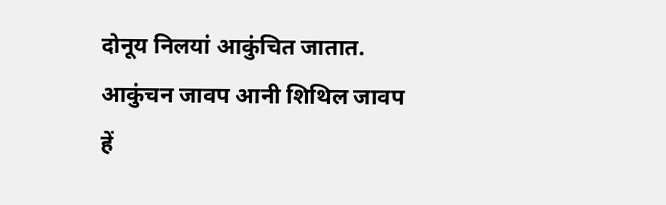दोनूय निलयां आकुंचित जातात. आकुंचन जावप आनी शिथिल जावप हें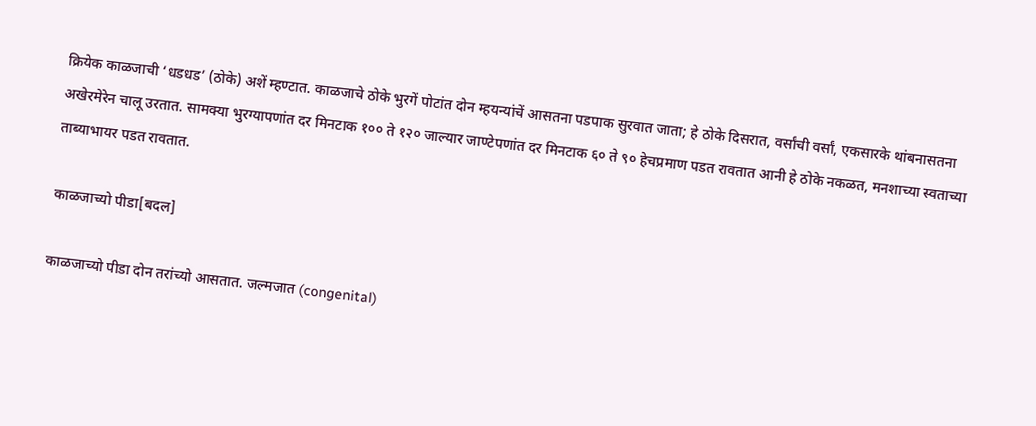क्रियेक काळजाची ‘धडधड’ (ठोके) अशें म्हण्टात. काळजाचे ठोके भुरगें पोटांत दोन म्हयन्यांचें आसतना पडपाक सुरवात जाता; हे ठोके दिसरात, वर्सांची वर्सां, एकसारके थांबनासतना अखेरमेरेन चालू उरतात. सामक्या भुरग्यापणांत दर मिनटाक १०० ते १२० जाल्यार जाण्टेपणांत दर मिनटाक ६० ते ९० हेचप्रमाण पडत रावतात आनी हे ठोके नकळत, मनशाच्या स्वताच्या ताब्याभायर पडत रावतात.

काळजाच्यो पीडा[बदल]

काळजाच्यो पीडा दोन तरांच्यो आसतात. जल्मजात (congenital)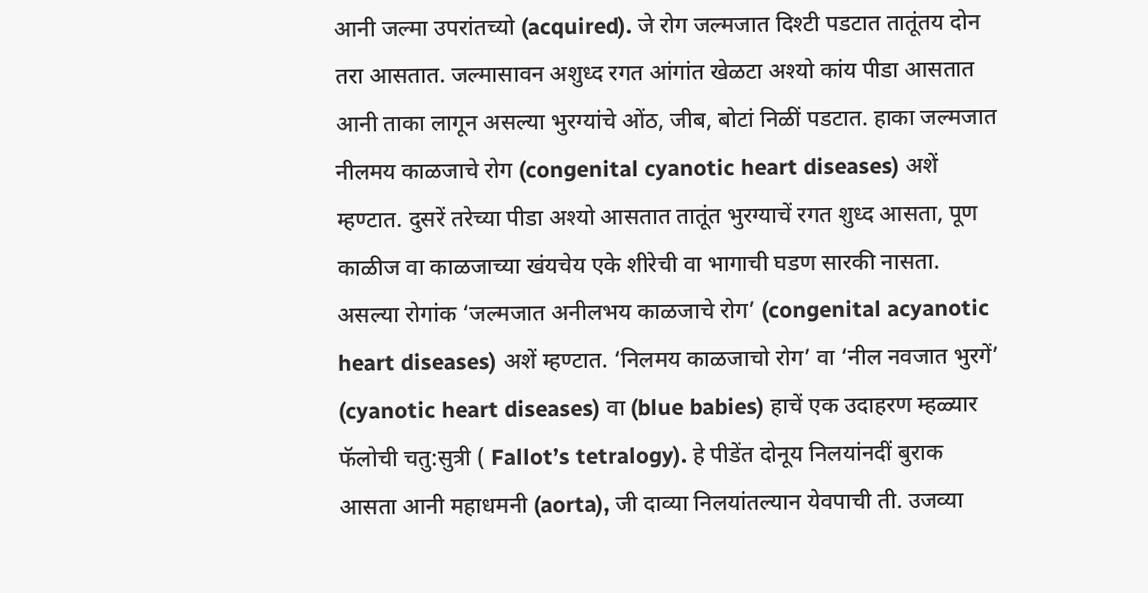आनी जल्मा उपरांतच्यो (acquired). जे रोग जल्मजात दिश्टी पडटात तातूंतय दोन तरा आसतात. जल्मासावन अशुध्द रगत आंगांत खेळटा अश्यो कांय पीडा आसतात आनी ताका लागून असल्या भुरग्यांचे ओंठ, जीब, बोटां निळीं पडटात. हाका जल्मजात नीलमय काळजाचे रोग (congenital cyanotic heart diseases) अशें म्हण्टात. दुसरें तरेच्या पीडा अश्यो आसतात तातूंत भुरग्याचें रगत शुध्द आसता, पूण काळीज वा काळजाच्या खंयचेय एके शीरेची वा भागाची घडण सारकी नासता. असल्या रोगांक ‘जल्मजात अनीलभय काळजाचे रोग’ (congenital acyanotic heart diseases) अशें म्हण्टात. ‘निलमय काळजाचो रोग’ वा ‘नील नवजात भुरगें’ (cyanotic heart diseases) वा (blue babies) हाचें एक उदाहरण म्हळ्यार फॅलोची चतु:सुत्री ( Fallot’s tetralogy). हे पीडेंत दोनूय निलयांनदीं बुराक आसता आनी महाधमनी (aorta), जी दाव्या निलयांतल्यान येवपाची ती. उजव्या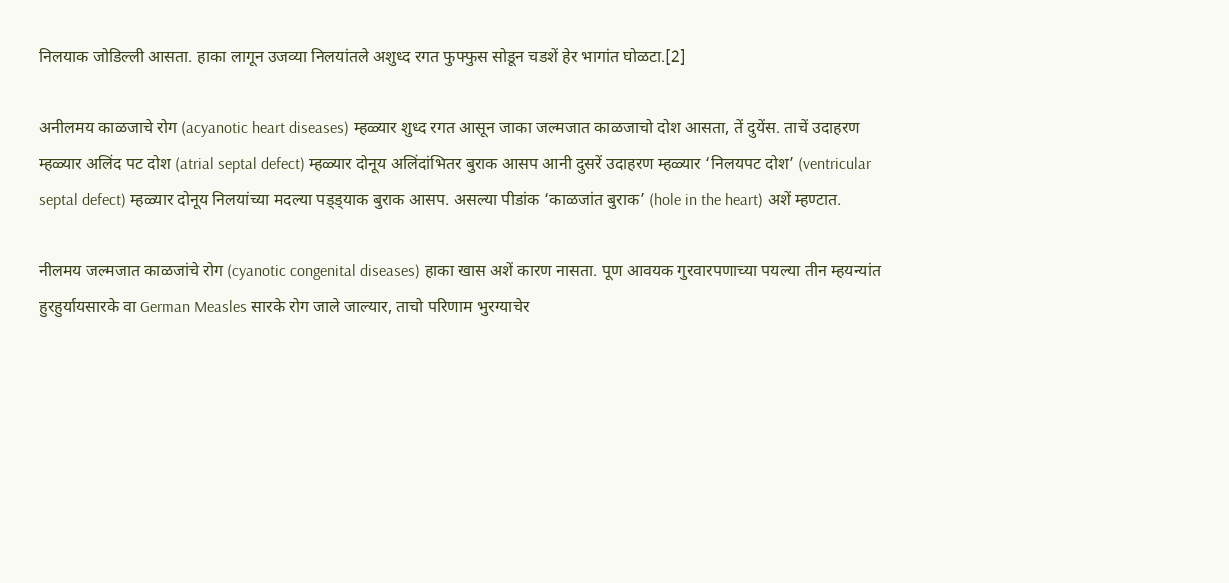निलयाक जोडिल्ली आसता. हाका लागून उजव्या निलयांतले अशुध्द रगत फुफ्फुस सोडून चडशें हेर भागांत घोळटा.[2]

अनीलमय काळजाचे रोग (acyanotic heart diseases) म्हळ्यार शुध्द रगत आसून जाका जल्मजात काळजाचो दोश आसता, तें दुयेंस. ताचें उदाहरण म्हळ्यार अलिंद पट दोश (atrial septal defect) म्हळ्यार दोनूय अलिंदांभितर बुराक आसप आनी दुसरें उदाहरण म्हळ्यार ‘निलयपट दोश’ (ventricular septal defect) म्हळ्यार दोनूय निलयांच्या मदल्या पड्ड्याक बुराक आसप. असल्या पीडांक ‘काळजांत बुराक’ (hole in the heart) अशें म्हण्टात.

नीलमय जल्मजात काळजांचे रोग (cyanotic congenital diseases) हाका खास अशें कारण नासता. पूण आवयक गुरवारपणाच्या पयल्या तीन म्हयन्यांत हुरहुर्यायसारके वा German Measles सारके रोग जाले जाल्यार, ताचो परिणाम भुरग्याचेर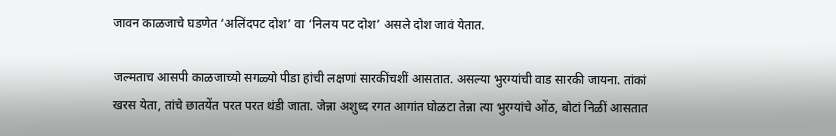जावन काळजाचे घडणेत ‘अलिंदपट दोश’ वा ‘निलय पट दोश’ असले दोश जावं येतात.

जल्मताच आसपी काळजाच्यो सगळ्यो पीडा हांची लक्षणां सारकींचशीं आसतात. असल्या भुरग्यांची वाड सारकी जायना. तांकां खरस येता, तांचे छातयेंत परत परत थंडी जाता. जेन्ना अशुध्द रगत आगांत घोळटा तेन्ना त्या भुरग्यांचे ओंठ, बोटां निळीं आसतात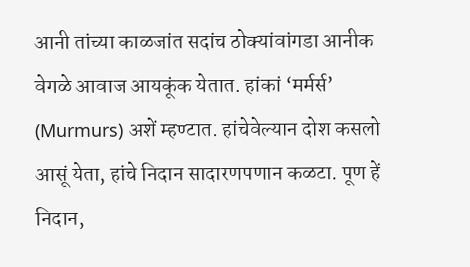आनी तांच्या काळजांत सदांच ठोक्यांवांगडा आनीक वेगळे आवाज आयकूंक येतात. हांकां ‘मर्मर्स’ (Murmurs) अशें म्हण्टात. हांचेवेल्यान दोश कसलो आसूं येता, हांचे निदान सादारणपणान कळटा. पूण हें निदान,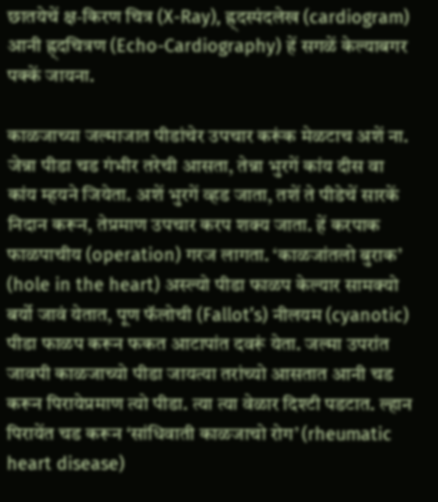छातयेचें क्ष-किरण चित्र (X-Ray), ह्र्दस्पंदलेख (cardiogram) आनी ह्र्दचित्रण (Echo-Cardiography) हें सगळें केल्याबगर पक्कें जायना.

काळजाच्या जल्माजात पीडांचेर उपचार करूंक मेळटाच अशें ना. जेन्ना पीडा चड गंभीर तरेची आसता, तेन्ना भुरगें कांय दीस वा कांय म्हयने जियेता. अशें भुरगें व्हड जाता, तशें ते पीडेचें सारकें निदान करून, तेप्रमाण उपचार करप शक्य जाता. हें करपाक फाळपाचीय (operation) गरज लागता. ‘काळजांतलो बुराक’ (hole in the heart) अस्ल्यो पीडा फाळप केल्यार सामक्यो बर्यो जावं येतात, पूण फॅलोची (Fallot’s) नीलयम (cyanotic) पीडा फाळप करून फकत आटापांत दवरूं येता. जल्मा उपरांत जावपी काळजाच्यो पीडा जायत्या तरांच्यो आसतात आनी चड करून पिरायेप्रमाण त्यो पीडा. त्या त्या वेळार दिश्टी पडटात. ल्हान पिरायेंत चड करून ‘सांधिवाती काळजाचो रोग’ (rheumatic heart disease)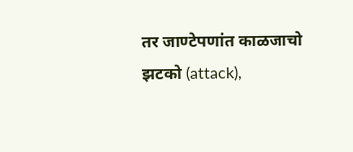तर जाण्टेपणांत काळजाचो झटको (attack),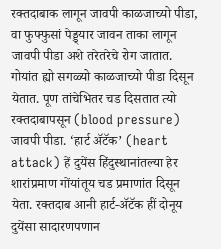रक्तदाबाक लागून जावपी काळजाच्यो पीडा, वा फुफ्फुसां पेड्ड्यार जावन ताका लागून जावपी पीडा अशे तरेतरेचे रोग जातात. गोयांत ह्यो सगळ्यो काळजाच्यो पीडा दिसून येतात. पूण तांचेभितर चड दिसतात त्यो रक्तदाबापसून (blood pressure) जावपी पीडा. ‘हार्ट ॲटॅक’ (heart attack) हें दुयेंस हिंदुस्थानांतल्या हेर शारांप्रमाण गोंयांतूय चड प्रमाणांत दिसून येता. रक्तदाब आनी हार्ट-ॲटॅक हीं दोनूय दुयेंसा सादारणपणान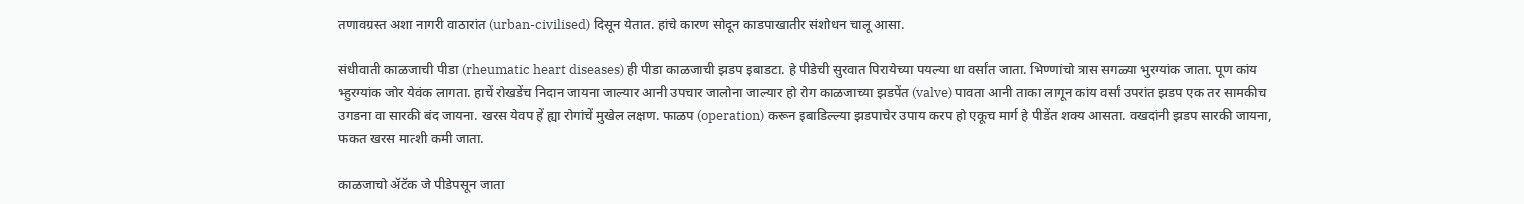तणावग्रस्त अशा नागरी वाठारांत (urban-civilised) दिसून येतात. हांचे कारण सोदून काडपाखातीर संशोधन चालू आसा.

संधीवाती काळजाची पीडा (rheumatic heart diseases) ही पीडा काळजाची झडप इबाडटा. हे पीडेची सुरवात पिरायेच्या पयल्या धा वर्सांत जाता. भिण्णांचो त्रास सगळ्या भुरग्यांक जाता. पूण कांय भ्हुरग्यांक जोर येवंक लागता. हाचें रोखडेंच निदान जायना जाल्यार आनी उपचार जालोना जाल्यार हो रोग काळजाच्या झडपेंत (valve) पावता आनी ताका लागून कांय वर्सां उपरांत झडप एक तर सामकीच उगडना वा सारकी बंद जायना. खरस येवप हें ह्या रोगांचें मुखेल लक्षण. फाळप (operation) करून इबाडिल्ल्या झडपाचेर उपाय करप हो एकूच मार्ग हे पीडेंत शक्य आसता. वखदांनी झडप सारकी जायना, फकत खरस मात्शी कमी जाता.

काळजाचो ॲटॅक जे पीडेपसून जाता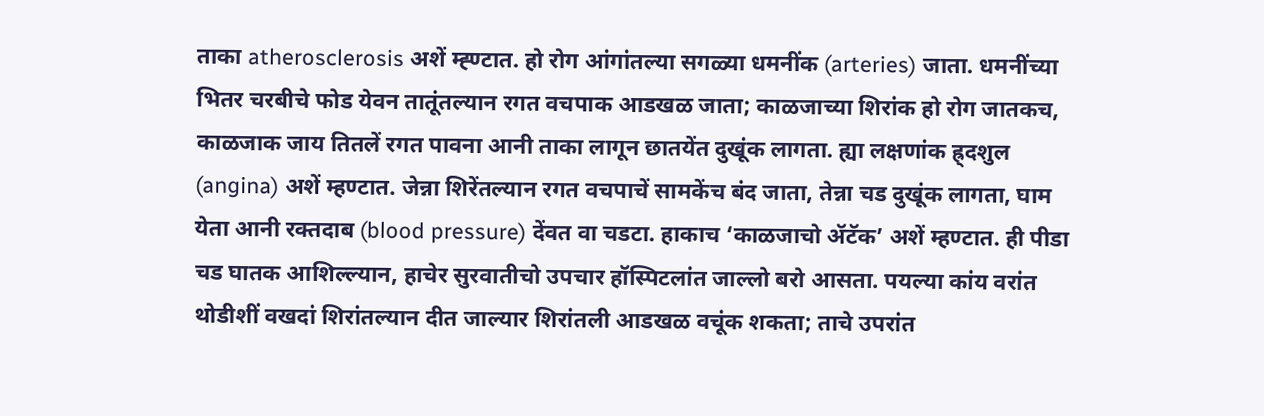ताका atherosclerosis अशें म्ह्ण्टात. हो रोग आंगांतल्या सगळ्या धमनींक (arteries) जाता. धमनींच्या भितर चरबीचे फोड येवन तातूंतल्यान रगत वचपाक आडखळ जाता; काळजाच्या शिरांक हो रोग जातकच, काळजाक जाय तितलें रगत पावना आनी ताका लागून छातयेंत दुखूंक लागता. ह्या लक्षणांक ह्र्दशुल (angina) अशें म्हण्टात. जेन्ना शिरेंतल्यान रगत वचपाचें सामकेंच बंद जाता, तेन्ना चड दुखूंक लागता, घाम येता आनी रक्तदाब (blood pressure) देंवत वा चडटा. हाकाच ‘काळजाचो ॲटॅक’ अशें म्हण्टात. ही पीडा चड घातक आशिल्ल्यान, हाचेर सुरवातीचो उपचार हॉस्पिटलांत जाल्लो बरो आसता. पयल्या कांय वरांत थोडीशीं वखदां शिरांतल्यान दीत जाल्यार शिरांतली आडखळ वचूंक शकता; ताचे उपरांत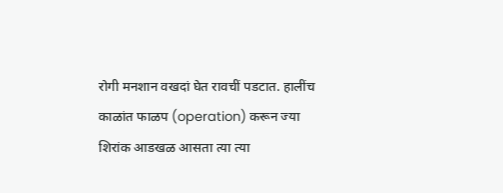रोगी मनशान वखदां घेत रावचीं पडटात. हालींच काळांत फाळप (operation) करून ज्या शिरांक आडखळ आसता त्या त्या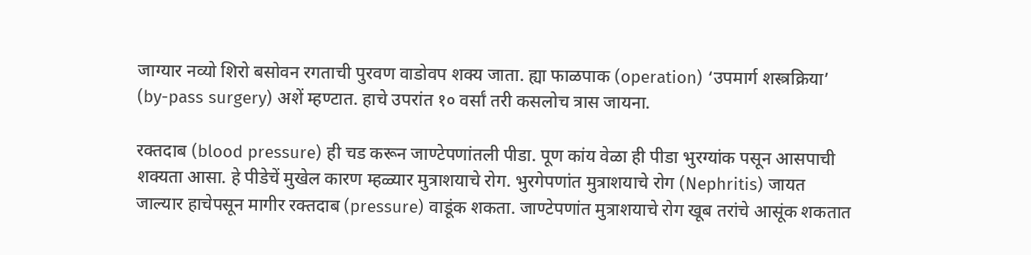जाग्यार नव्यो शिरो बसोवन रगताची पुरवण वाडोवप शक्य जाता. ह्या फाळपाक (operation) ‘उपमार्ग शस्त्रक्रिया’ (by-pass surgery) अशें म्हण्टात. हाचे उपरांत १० वर्सां तरी कसलोच त्रास जायना.

रक्तदाब (blood pressure) ही चड करून जाण्टेपणांतली पीडा. पूण कांय वेळा ही पीडा भुरग्यांक पसून आसपाची शक्यता आसा. हे पीडेचें मुखेल कारण म्हळ्यार मुत्राशयाचे रोग. भुरगेपणांत मुत्राशयाचे रोग (Nephritis) जायत जाल्यार हाचेपसून मागीर रक्तदाब (pressure) वाडूंक शकता. जाण्टेपणांत मुत्राशयाचे रोग खूब तरांचे आसूंक शकतात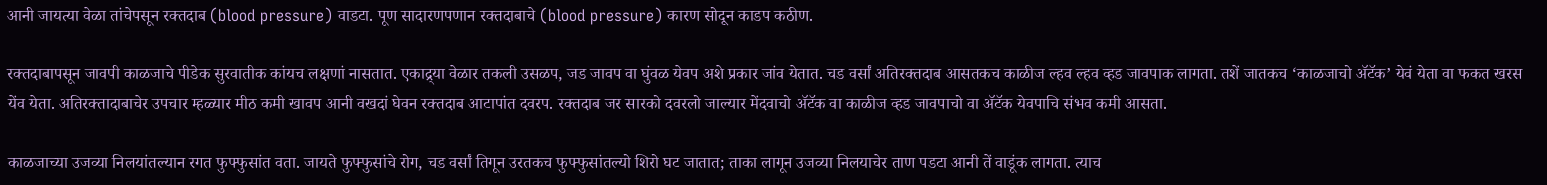आनी जायत्या वेळा तांचेपसून रक्तदाब (blood pressure) वाडटा. पूण सादारणपणान रक्तदाबाचे (blood pressure) कारण सोदून काडप कठीण.

रक्तदाबापसून जावपी काळजाचे पीडेक सुरवातीक कांयच लक्षणां नासतात. एकाद्र्या वेळार तकली उसळप, जड जावप वा घुंवळ येवप अशे प्रकार जांव येतात. चड वर्सां अतिरक्तदाब आसतकच काळीज ल्हव ल्हव व्हड जावपाक लागता. तशें जातकच ‘काळजाचो ॲटॅक’ येवं येता वा फकत खरस येंव येता. अतिरक्तादाबाचेर उपचार म्हळ्यार मीठ कमी खावप आनी वखदां घेवन रक्तदाब आटापांत दवरप. रक्तदाब जर सारको दवरलो जाल्यार मेंदवाचो ॲटॅक वा काळीज व्हड जावपाचो वा ॲटॅक येवपाचि संभव कमी आसता.

काळजाच्या उजव्या निलयांतल्यान रगत फुफ्फुसांत वता. जायते फुफ्फुसांचे रोग, चड वर्सां तिगून उरतकच फुफ्फुसांतल्यो शिरो घट जातात; ताका लागून उजव्या निलयाचेर ताण पडटा आनी तें वाडूंक लागता. त्याच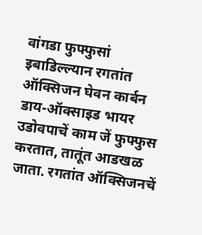वांगडा फुफ्फुसां इबाडिल्ल्यान रगतांत ऑक्सिजन घेवन कार्बन डाय-ऑक्साइड भायर उडोवपाचें काम जें फुफ्फुस करतात, तातूंत आडखळ जाता. रगतांत ऑक्सिजनचें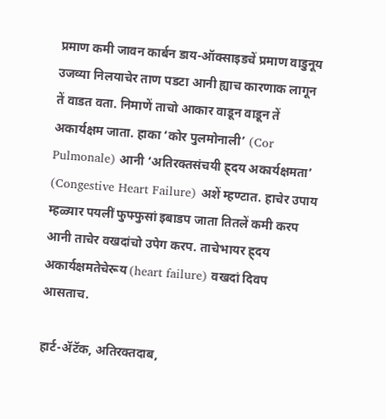प्रमाण कमी जावन कार्बन डाय-ऑक्साइडचें प्रमाण वाडुनूय उजव्या निलयाचेर ताण पडटा आनी ह्याच कारणाक लागून तें वाडत वता. निमाणें ताचो आकार वाडून वाडून तें अकार्यक्षम जाता. हाका ‘कोर पुलमोनाली’ (Cor Pulmonale) आनी ‘अतिरक्तसंचयी ह्र्दय अकार्यक्षमता’ (Congestive Heart Failure) अशें म्हण्टात. हाचेर उपाय म्हळ्यार पयलीं फुफ्फुसां इबाडप जाता तितलें कमी करप आनी ताचेर वखदांचो उपेग करप. ताचेभायर ह्र्दय अकार्यक्षमतेचेरूय (heart failure) वखदां दिवप आसताच.

हार्ट-ॲटॅक, अतिरक्तदाब,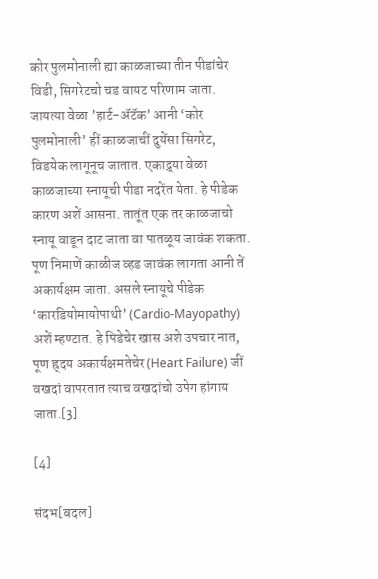कोर पुलमोनाली ह्या काळजाच्या तीन पीडांचेर विडी, सिगरेटचो चड वायट परिणाम जाता. जायत्या वेळा ’हार्ट-ॲटॅक’ आनी ‘कोर पुलमोनाली’ हीं काळजाचीं दुयेंसा सिगरेट, विडयेक लागूनूच जातात. एकाद्र्या वेळा काळजाच्या स्नायूची पीडा नदरेंत येता. हे पीडेक कारण अशें आसना. तातूंत एक तर काळजाचो स्नायू वाडून दाट जाता वा पातळूय जावंक शकता. पूण निमाणें काळीज व्हड जावंक लागता आनी तें अकार्यक्षम जाता. असले स्नायूचे पीडेक ‘कारडियोमायोपाथी’ (Cardio-Mayopathy) अशें म्हण्टात. हे पिडेचेर खास अशे उपचार नात, पूण ह्र्दय अकार्यक्षमतेचेर (Heart Failure) जीं वखदां वापरतात त्याच वखदांचो उपेग हांगाय जाता.[3]

[4]

संदभ[बदल]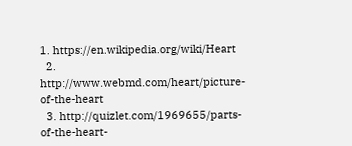1. https://en.wikipedia.org/wiki/Heart
  2. http://www.webmd.com/heart/picture-of-the-heart
  3. http://quizlet.com/1969655/parts-of-the-heart-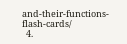and-their-functions-flash-cards/
  4.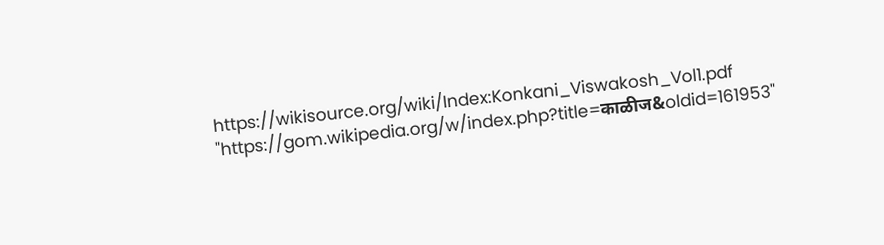https://wikisource.org/wiki/Index:Konkani_Viswakosh_Vol1.pdf
"https://gom.wikipedia.org/w/index.php?title=काळीज&oldid=161953"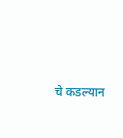चे कडल्यान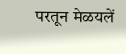परतून मेळयलें